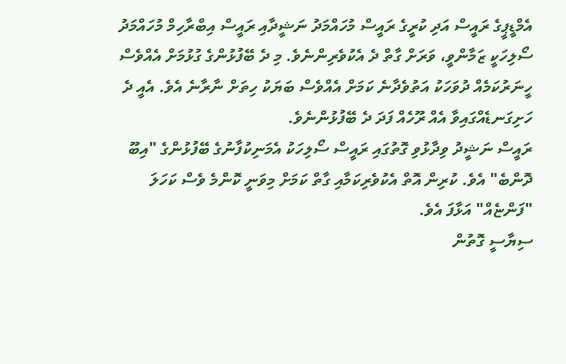އެމްޑީޕީގެ ރައީސް އަދި ކުރީގެ ރައީސް މުހައްމަދު ނަޝީދާއި ރައީސް އިބްރާހިމް މުހައްމަދު ސޯލިހަކީ ޒަމާންވީ، ވަރަށް ގާތް ދެ އެކުވެރިންނެވެ. މި ދެ ބޭފުޅުންގެ ގުޅުމަށް އެއްވެސް ހީނަރުކަމެއް ދުވަހަކު އަތުވެދާނެ ކަމަށް އެއްވެސް ބަޔަކު ހިތަށް ނާރާނެ އެވެ. އެއީ ދެ ހަށިގަނޑެއްގައިވާ އެއް ރޫހެއް ފަދަ ދެ ބޭފުޅުންނެވެ.
ރައީސް ނަޝީދު ވިދާޅުވި ގޮތުގައި ރައީސް ސޯލިހަކު އެމަނިކުފާނުގެ ބޭފުޅުންގެ "އިބޫ ދޮންބެ" އެވެ. ކުރިން އޮތް އެކުވެރިކަމާއި ގާތް ކަމަށް މިވަނީ ކޮންމެ ވެސް ކަހަލަ "ފަންޏެއް" އަޅާފަ އެވެ.
ސިޔާސީ ގޮތުން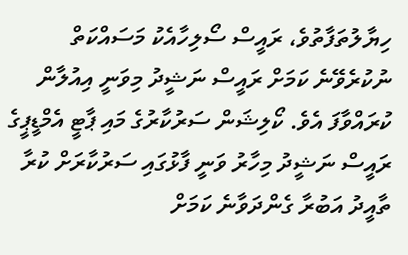ހިޔާލުތަފާތުވެ، ރައީސް ސޯލިހާއެކު މަސައްކަތް ނުކުރެވޭނެ ކަމަށް ރައީސް ނަޝީދު މިވަނީ އިއުލާން ކުރައްވާފަ އެވެ. ކޯލިޝަން ސަރުކާރުގެ މައި ޕާޓީ އެމްޑީޕީގެ ރައީސް ނަޝީދު މިހާރު ވަނީ ފާޅުގައި ސަރުކާރަށް ކުރާ ތާއީދު އަބުރާ ގެންދަވާނެ ކަމަށް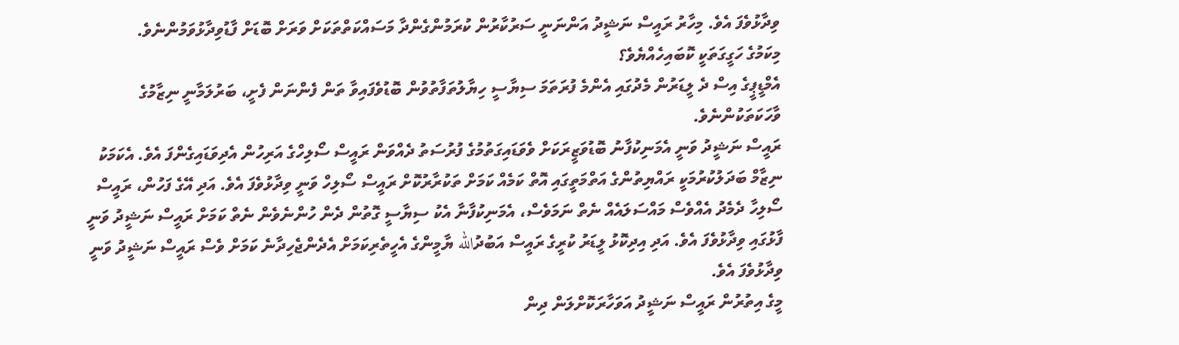ވިދާޅުވެފަ އެވެ. މިހާރު ރައީސް ނަޝީދު އަންނަނީ ސަރުކާރުން ކުރަމުންގެންދާ މަސައްކަތްތަކަށް ވަރަށް ބޮޑަށް ފާޑުވިދާޅުވަމުންނެވެ.
މިކަމުގެ ހަގީގަތަކީ ކޮބައިހެއްޔެވެ؟
އެމްޑީޕީގެ އިސް ދެ ލީޑަރުން މެދުގައި އެންމެ ފުރަތަމަ ސިޔާސީ ހިޔާލުތަފާތުވުން ބޮޑުވެފައިވާ ތަން ފެންނަން ފެށީ، ބަރުލަމާނީ ނިޒާމުގެ ވާހަކަތަކުންނެވެ.
ރައީސް ނަޝީދު ވަނީ އެމަނިކުފާނު ބޮޑުވަޒީރަކަށް ވެވަޑައިގަތުމުގެ ފުރުސަތު ދެއްވަން ރައީސް ސޯލިހްގެ އަރިހުން އެދިވަޑައިގެންފަ އެވެ. އެކަމަކު ނިޒާމް ބަދަލުކުރުމަކީ ރައްޔިތުންގެ އަތްމަތީގައި އޮތް ކަމެއް ކަމަށް ތަކުރާރުކޮށް ރައީސް ސޯލިހް ވަނީ ވިދާޅުވެފަ އެވެ. އަދި އޭގެ ފަހުން، ރައީސް ސޯލިހާ ދެމެދު އެއްވެސް މައްސަލައެއް ނެތް ނަމަވެސް، އެމަނިކުފާނާ އެކު ސިޔާސީ ގޮތުން ދެން ހުންނެވެން ނެތް ކަމަށް ރައީސް ނަޝީދު ވަނީ ފާޅުގައި ވިދާޅުވެފަ އެވެ. އަދި އިދިކޮޅު ލީޑަރު ކުރީގެ ރައީސް އަބުދުالله ޔާމީންގެ އެހީތެރިކަމަށް އެދެންޖެހިދާނެ ކަމަށް ވެސް ރައީސް ނަޝީދު ވަނީ ވިދާޅުވެފަ އެވެ.
މީގެ އިތުރުން ރައީސް ނަޝީދު އަވަހާރަކޮށްލަން ދިން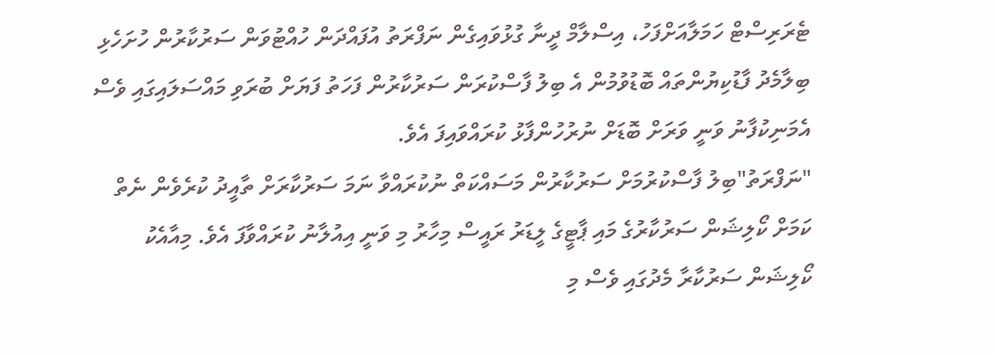ޓެރަރިސްޓް ހަމަލާއަށްފަހު، އިސްލާމް ދީނާ ގުޅުވައިގެން ނަފްރަތު އުފައްދަން ހުއްޓުވަން ސަރުކާރުން ހުށަހެޅި ބިލާމެދު ފާޑުކިޔުންތައް ބޮޑުވުމުން އެ ބިލު ފާސްކުރަން ސަރުކާރުން ފަހަތު ފަޔަށް ބުރަވި މައްސަލައިގައި ވެސް އެމަނިކުފާނު ވަނީ ވަރަށް ބޮޑަށް ނުރުހުންފާޅު ކުރައްވައިފަ އެވެ.
"ނަފްރަތު"ބިލު ފާސްކުރުމަށް ސަރުކާރުން މަސައްކަތް ނުކުރައްވާ ނަމަ ސަރުކާރަށް ތާއީދު ކުރެވެން ނެތް ކަމަށް ކޯލިޝަން ސަރުކާރުގެ މައި ޕާޓީގެ ލީޑަރު ރައީސް މިހާރު މި ވަނީ އިއުލާނު ކުރައްވާފަ އެވެ. މިއާއެކު ކޯލިޝަން ސަރުކާރާ މެދުގައި ވެސް މި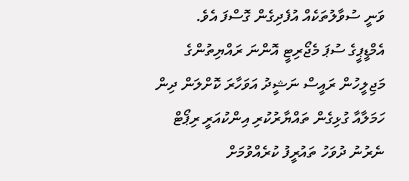ވަނީ ސުވާލުތަކެއް އުފެދިގެން ގޮސްފަ އެވެ.
އެމްޑީޕީގެ ސުޕަ މެޖޯރިޓީ އޮންނަ ރައްޔިތުންގެ މަޖިލީހުން ރައީސް ނަޝީދު އަވަހާރަ ކޮށްލަން ދިން ހަމަލާއާ ގުޅިގެން ތައްޔާރުކުރި އިންކުއަރީ ރިޕޯޓް ނެރުނު ދުވަހު ތައުރީފު ކުރެއްވުމަށް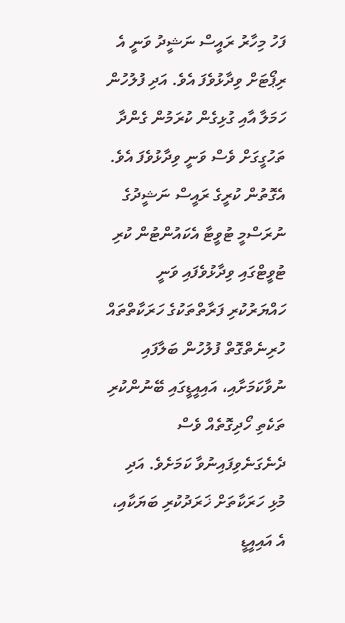ފަހު މިހާރު ރައީސް ނަޝީދު ވަނީ އެ ރިޕޯޓަށް ވިދާޅުވެފަ އެވެ. އަދި ފުލުހުން ހަމަލާ އާއި ގުޅިގެން ކުރަމުން ގެންދާ ތަހުގީގަށް ވެސް ވަނީ ވިދާޅުވެފަ އެވެ. އެގޮތުން ކުރީގެ ރައީސް ނަޝީދުގެ ނުރަސްމީ ޓުވީޓާ އެކައުންޓުން ކުރި ޓުވީޓްގައި ވިދާޅުވެފައި ވަނީ ހައްޔަރުކުރި ފަރާތްތަކުގެ ހަރަކާތްތައް ހުރިނެތްގޮތް ފުލުހުން ބަލާފައި ނުވާކަމަށާއި، އައިއީޑީގައި ބޭނުންކުރި ތަކެތި ހޯދިގޮތެއް ވެސް ދެނެގަނެވިފައިނުވާ ކަމަށެވެ. އަދި މުޅި ހަރަކާތަށް ޚަރަދުކުރި ބަޔަކާއި، އެ އައިއީޑީ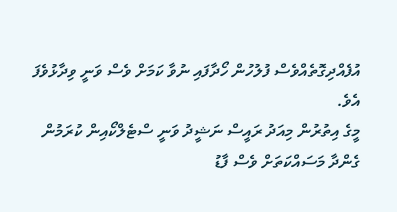އުފެއްދިގޮތެއްވެސް ފުލުހުން ހޯދާފައި ނުވާ ކަމަށް ވެސް ވަނީ ވިދާޅުވެފަ އެވެ.
މީގެ އިތުރުން މިއަދު ރައީސް ނަޝީދު ވަނީ ސްޓެލްކޯއިން ކުރަމުން ގެންދާ މަސައްކަތަށް ވެސް ފާޑު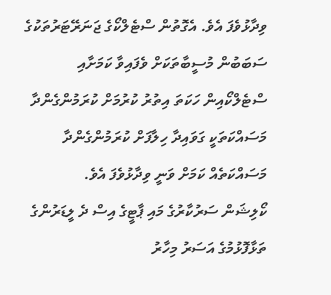ވިދާޅުވެފަ އެވެ. އެގޮތުން ސްޓެލްކޯގެ ޖަނަރޭޓަރުތަކުގެ ސަބަބުން މުސީބާތަކަށް ވެފައިވާ ކަމަށާއި ސްޓެލްކޯއިން ހަކަތަ އިތުރު ކުރުމަށް ކުރަމުންގެންދާ މަސައްކަތަކީ ގަވައިދާ ހިލާފަށް ކުރަމުންގެންދާ މަސައްކަތެއް ކަމަށް ވަނީ ވިދާޅުވެފަ އެވެ.
ކޯލިޝަން ސަރުކާރުގެ މައި ޕާޓީގެ އިސް ދެ ލީޑަރުންގެ ތަޅާފޮޅުމުގެ އަސަރު މިހާރު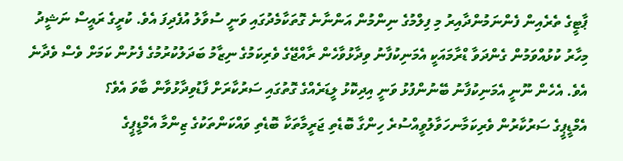ޕާޓީގެ ތެރެއިން ފެންނަމުންދާއިރު މި ފިލްމުގެ ނިންމުން އަންނާނެ ގޮތަކާމެދުގައި ވަނީ ސުވާލު އުފެދިފަ އެވެ. ކުރީގެ ރައީސް ނަޝީދު މިހާރު ކުޅުއްވަމުން ގެންދަވާ ޑްރާމައަކީ އެމަނިކުފާނު ވިދާޅުވާހެން ރާއްޖޭގެ ވެރިކަމުގެ ނިޒާމު ބަދަލުކުރުމުގެ ފެށުން ކަމަށް ވެސް ވެދާނެ އެވެ. އެހެން ނޫނީ އެމަނިކުފާނު ބޭނުންފުޅު ވަނީ އިދިކޮޅު ލީޑަރެއްގެ ގޮތުގައި ސަރުކާރަށް ފާޑުވިދާޅުވާން ބާވަ އެވެ؟
އެމްޑީޕީގެ ސަރުކާރުން ވެރިކަމާނހަވާލުވީއްސުރެ ހިންގާ ބޮޑެތި ޖަރީމާތަކާ ބޮޑެތި ވައްކަންތަކުގެ ޒިންމާ އެމްޑީޕީގެ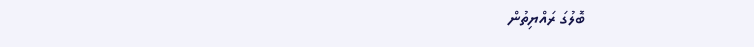ބޮލުގަ ރައްޔިތުން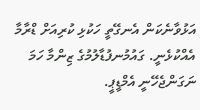އަޅުވާނެކަން އެނގޭތީ ހަކުޅި ކުރިއަށް ޑްރާމާ އެއްކުޅެނީ. ގައުމުނފުޑާލުމުގެ ޒިންމާ ހަމަ ނަގަންޖެހޭނީ އެމްޑީޕީ.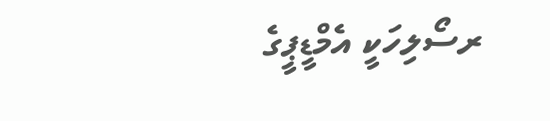ރސޯލިހަކީ އެމްޑީޕީގެ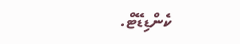ކެންޑިޑޭޓް.